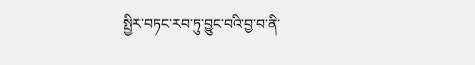སྤྱིར་བཏང་རབ་ཏུ་བྱུང་བའི་བྱ་བ་ནི་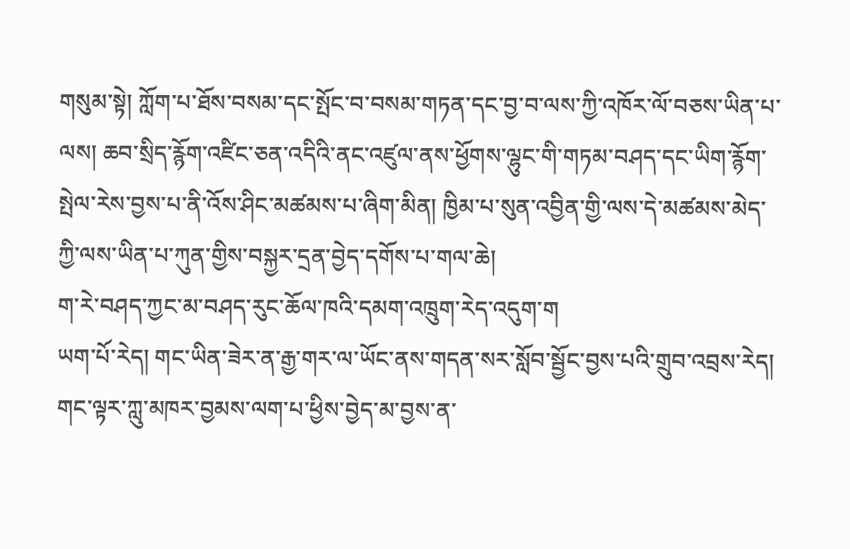གསུམ་སྟེ། ཀློག་པ་ཐོས་བསམ་དང་སྤོང་བ་བསམ་གཏན་དང་བྱ་བ་ལས་ཀྱི་འཁོར་ལོ་བཅས་ཡིན་པ་ལས། ཆབ་སྲིད་རྙོག་འཛིང་ཅན་འདིའི་ནང་འཛུལ་ནས་ཕྱོགས་ལྷུང་གི་གཏམ་བཤད་དང་ཡིག་རྙོག་སྤེལ་རེས་བྱས་པ་ནི་འོས་ཤིང་མཚམས་པ་ཞིག་མིན། ཁྱིམ་པ་སུན་འབྱིན་གྱི་ལས་དེ་མཚམས་མེད་ཀྱི་ལས་ཡིན་པ་ཀུན་གྱིས་བསྐྱར་དྲན་བྱེད་དགོས་པ་གལ་ཆེ།
ག་རེ་བཤད་ཀྱང་མ་བཤད་རུང་ཆོལ་ཁའི་དམག་འཁྲུག་རེད་འདུག་ག
ཡག་པོ་རེད། གང་ཡིན་ཟེར་ན་རྒྱ་གར་ལ་ཡོང་ནས་གདན་སར་སློབ་སྦྱོང་བྱས་པའི་གྲུབ་འབྲས་རེད།
གང་ལྟར་ཀླུ་མཁར་བྱམས་ལག་པ་ཕྱིས་བྱེད་མ་བྱས་ན་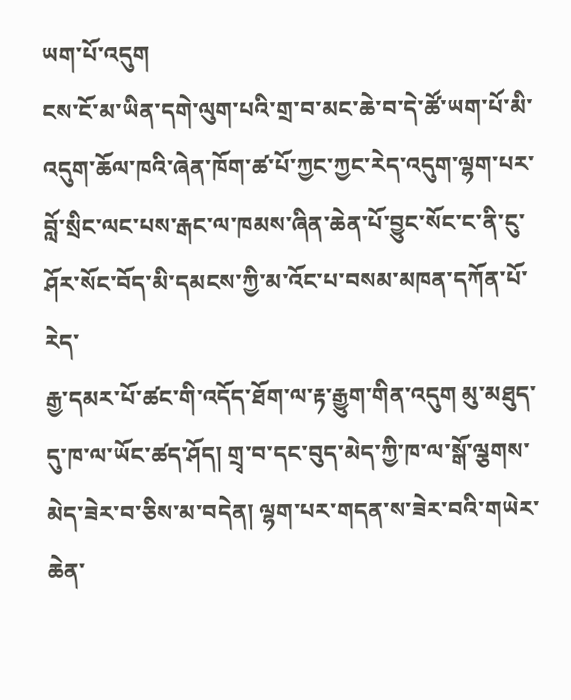ཡག་པོ་འདུག
ངས་ངོ་མ་ཡིན་དགེ་ལུག་པའི་གྲ་བ་མང་ཆེ་བ་དེ་ཚོ་ཡག་པོ་མི་འདུག་ཆོལ་ཁའི་ཞེན་ཁོག་ཚ་པོ་ཀྱང་ཀྱང་རེད་འདུག་ལྷག་པར་བློ་སྲིང་ལང་པས་རྒང་ལ་ཁམས་ཞིན་ཆེན་པོ་བྱུང་སོང་ང་ནི་ངུ་ཤོར་སོང་བོད་མི་དམངས་ཀྱི་མ་འོང་པ་བསམ་མཁན་དཀོན་པོ་རེད་
རྒྱ་དམར་པོ་ཚང་གི་འདོད་ཐོག་ལ་རྟ་རྒྱུག་གིན་འདུག མུ་མཐུད་དུ་ཁ་ལ་ཡོང་ཚད་ཤོད། གྲྭ་བ་དང་བུད་མེད་ཀྱི་ཁ་ལ་སྒོ་ལྕགས་མེད་ཟེར་བ་ཅིས་མ་བདེན། ལྷག་པར་གདན་ས་ཟེར་བའི་གཡེར་ཆེན་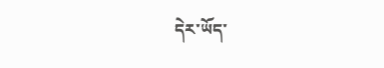དེར་ཡོད་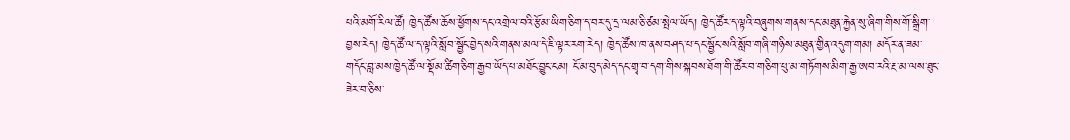པའི་མགོ་རིལ་ཚོ། ཁྱེད་ཚོས་ཆོས་ཕྱོགས་དང་འགྲེལ་བའི་རྩོམ་ཡིག་ཅིག་ད་བར་དུ་དྲ་ལམ་ཅི་ཙམ་སྤེལ་ཡོད། ཁྱེད་ཚོར་ད་ལྟའི་བཞུགས་གནས་དང་མཐུན་རྐྱེན་སུ་ཞིག་གིས་གོ་སྒྲིག་བྱས་རེད། ཁྱེད་ཚོ་ལ་ད་ལྟའི་སློབ་སྦྱོང་བྱེད་སའི་གནས་མལ་དེ་ཇི་ལྟར་རག་རེད། ཁྱེད་ཚོས་ཁ་ནས་བཤད་པ་དང་སྦྱོང་སའི་སློབ་གཞི་གཉིས་མཐུན་གྱིན་འདུག་གམ། མདོར་ན་ཟམ་གདོང་བླ་མས་ཁྱེད་ཚོ་ལ་སྡོམ་ཚིག་ཅིག་རྒྱབ་ཡོད་པ་མཐོང་བྱུང་ངམ། ངོ་མ་བུད་མེད་དང་གྲྭ་བ་དག་གིས་སྐབས་ཐོག་གི་ཚོར་བ་གཅིག་པུ་མ་གཏོགས་མིག་རྒྱ་ཨབ་རའི་རྔ་མ་ལས་ཐུང་ཟེར་བ་ཅིས་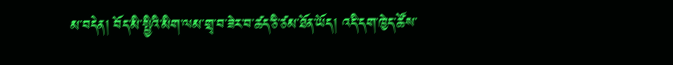མ་བདེན། བོད་མི་སྤྱིའི་མིག་ལམ་གྲྭ་བ་ཟེར་བ་ཚད་ཅི་ཙམ་ཐོན་ཡོད། འདི་དག་ཁྱེད་ཚོས་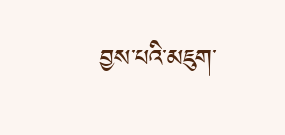བྱས་པའི་མཇུག་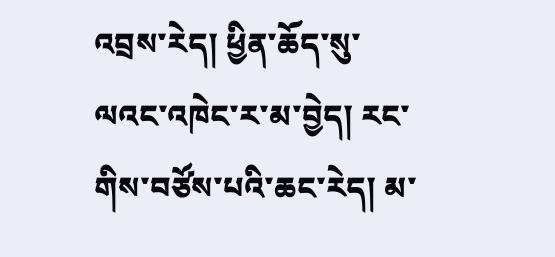འབྲས་རེད། ཕྱིན་ཆོད་སུ་ལའང་འཁེང་ར་མ་བྱེད། རང་གིས་བཙོས་པའི་ཆང་རེད། མ་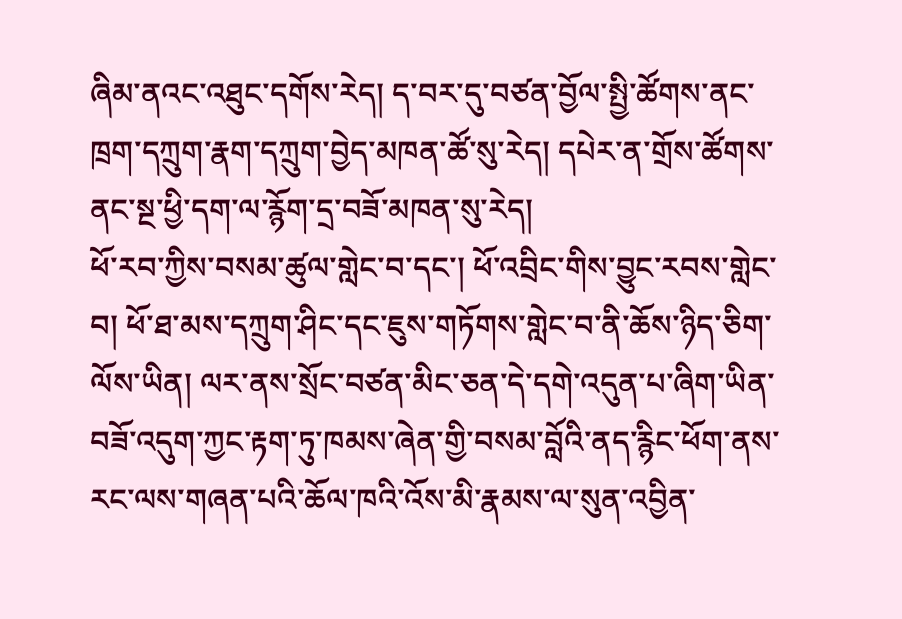ཞིམ་ནའང་འཐུང་དགོས་རེད། ད་བར་དུ་བཙན་བྱོལ་སྤྱི་ཚོགས་ནང་ཁྲག་དཀྲུག་རྣག་དཀྲུག་བྱེད་མཁན་ཚོ་སུ་རེད། དཔེར་ན་གྲོས་ཚོགས་ནང་སྔ་ཕྱི་དག་ལ་རྙོག་དྲ་བཟོ་མཁན་སུ་རེད།
ཕོ་རབ་ཀྱིས་བསམ་ཚུལ་གླེང་བ་དང་། ཕོ་འབྲིང་གིས་བྱུང་རབས་གླེང་བ། ཕོ་ཐ་མས་དཀྲུག་ཤིང་དང་ཇུས་གཏོགས་གླེང་བ་ནི་ཆོས་ཉིད་ཅིག་ལོས་ཡིན། ལར་ནས་སྲོང་བཙན་མིང་ཅན་དེ་དགེ་འདུན་པ་ཞིག་ཡིན་བཟོ་འདུག་ཀྱང་རྟག་ཏུ་ཁམས་ཞེན་གྱི་བསམ་བློའི་ནད་རྙིང་ཕོག་ནས་རང་ལས་གཞན་པའི་ཆོལ་ཁའི་འོས་མི་རྣམས་ལ་སུན་འབྱིན་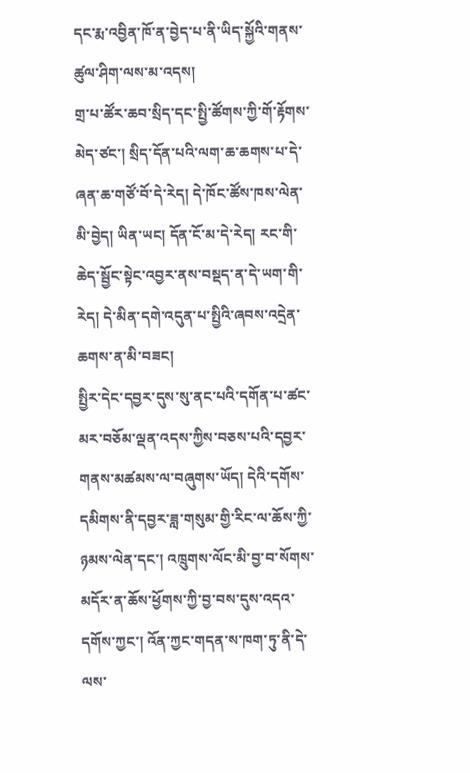དང་རྨ་འབྱིན་ཁོ་ན་བྱེད་པ་ནི་ཡིད་སྐྱོའི་གནས་ཚུལ་ཤིག་ལས་མ་འདས།
གྲ་པ་ཚོར་ཆབ་སྲིད་དང་སྤྱི་ཚོགས་ཀྱི་གོ་རྟོགས་མེད་ཙང་། སྲིད་དོན་པའི་ལག་ཆ་ཆགས་པ་དེ་ཞན་ཆ་གཙོ་བོ་དེ་རེད། དེ་ཁོང་ཚོས་ཁས་ལེན་མི་བྱེད། ཡིན་ཡང། དོན་ངོ་མ་དེ་རེད། རང་གི་ཆེད་སྦྱོང་སྟེང་འབྱར་ནས་བསྡད་ན་དེ་ཡག་གི་རེད། དེ་མིན་དགེ་འདུན་པ་སྤྱིའི་ཞབས་འདྲེན་ཆགས་ན་མི་བཟང།
སྤྱིར་དེང་དབྱར་དུས་སུ་ནང་པའི་དགོན་པ་ཚང་མར་བཅོམ་ལྡན་འདས་ཀྱིས་བཅས་པའི་དབྱར་གནས་མཚམས་ལ་བཞུགས་ཡོད། དེའི་དགོས་དམིགས་ནི་དབྱར་ཟླ་གསུམ་གྱི་རིང་ལ་ཆོས་ཀྱི་ཉམས་ལེན་དང་། འཁྲུགས་ལོང་མི་བྱ་བ་སོགས་མདོར་ན་ཆོས་ཕྱོགས་ཀྱི་བྱ་བས་དུས་འདའ་དགོས་ཀྱང་། འོན་ཀྱང་གདན་ས་ཁག་ཏུ་ནི་དེ་ལས་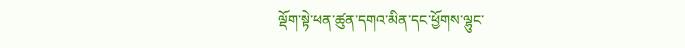ལྡོག་སྟེ་ཕན་ཚུན་དགའ་མིན་དང་ཕྱོགས་ལྷུང་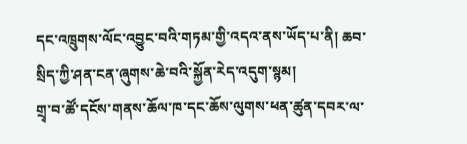དང་འཁྲུགས་ལོང་འབྱུང་བའི་གཏམ་གྱི་འདའ་ནས་ཡོད་པ་ནི། ཆབ་སྲིད་ཀྱི་ཤན་ངན་ཞུགས་ཆེ་བའི་སྐྱོན་རེད་འདུག་སྙམ།
གྲྭ་བ་ཚོ་དངོས་གནས་ཆོལ་ཁ་དང་ཆོས་ལུགས་ཕན་ཚུན་དབར་ལ་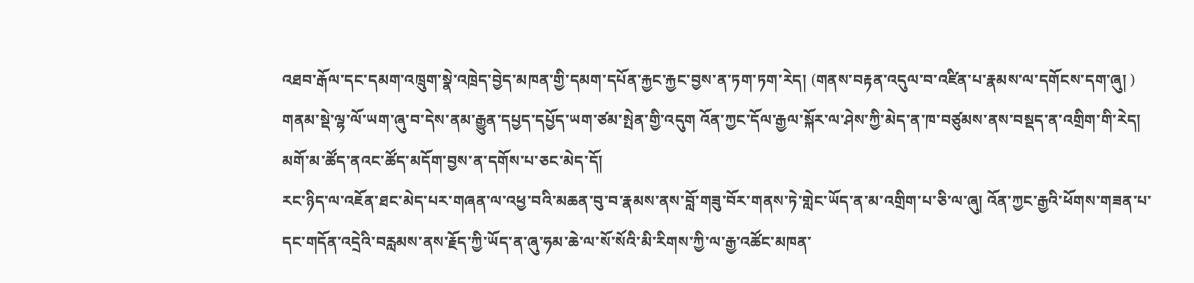འཐབ་རྒོལ་དང་དམག་འཁྲུག་སྣེ་འཁྲེད་བྱེད་མཁན་གྱི་དམག་དཔོན་རྐྱང་རྐྱང་བྱས་ན་ཏག་ཏག་རེད། (གནས་བརྟན་འདུལ་བ་འཛིན་པ་རྣམས་ལ་དགོངས་དག་ཞུ། )
གནམ་སྡེ་ལྷ་ལོ་ཡག་ཞུ་བ་དེས་ནམ་རྒྱུན་དཔྱད་དཔྱོད་ཡག་ཙམ་སྤེན་གྱི་འདུག འོན་ཀྱང་དོལ་རྒྱལ་སྐོར་ལ་ཤེས་ཀྱི་མེད་ན་ཁ་བཙུམས་ནས་བསྡད་ན་འགྲིག་གི་རེད། མགོ་མ་ཚོད་ནའང་ཚོད་མདོག་བྱས་ན་དགོས་པ་ཅང་མེད་དོ།
རང་ཉིད་ལ་འཇོན་ཐང་མེད་པར་གཞན་ལ་འཕྱ་བའི་མཆན་བུ་བ་རྣམས་ནས་བློ་གཟུ་བོར་གནས་ཏེ་གླེང་ཡོད་ན་མ་འགྲིག་པ་ཅི་ལ་ཞུ། འོན་ཀྱང་རྒྱའི་ཕོགས་གཟན་པ་དང་གདོན་འདྲེའི་བརླམས་ནས་རྗོད་ཀྱི་ཡོད་ན་ཞུ་ཧམ་ཆེ་ལ་སོ་སོའི་མི་རིགས་ཀྱི་ལ་རྒྱ་འཚོང་མཁན་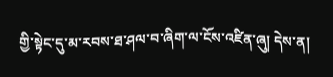གྱི་སྟེང་དུ་མ་རབས་ཐ་ཤལ་བ་ཞིག་ལ་ངོས་འཛིན་ཞུ། དེས་ན།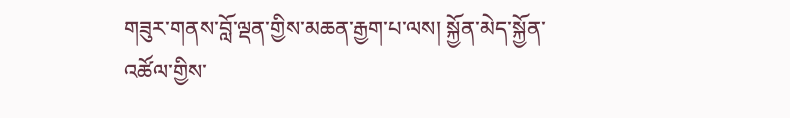གཟུར་གནས་བློ་ལྡན་གྱིས་མཆན་རྒྱག་པ་ལས། སྐྱོན་མེད་སྐྱོན་འཚོལ་གྱིས་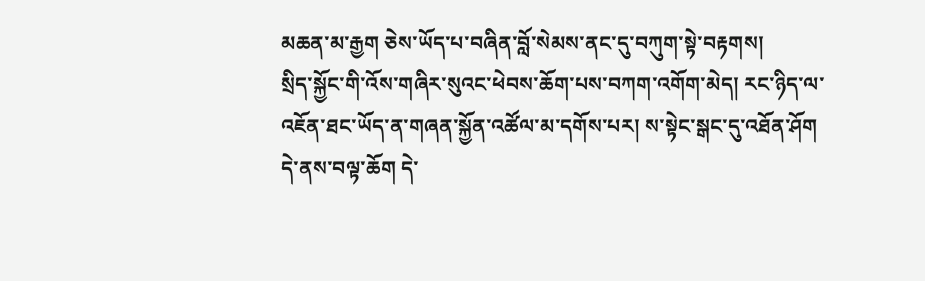མཆན་མ་རྒྱག ཅེས་ཡོད་པ་བཞིན་བློ་སེམས་ནང་དུ་བཀུག་སྟེ་བརྟགས།
སྲིད་སྐྱོང་གི་འོས་གཞིར་སུའང་ཕེབས་ཆོག་པས་བཀག་འགོག་མེད། རང་ཉིད་ལ་འཇོན་ཐང་ཡོད་ན་གཞན་སྐྱོན་འཚོལ་མ་དགོས་པར། ས་སྟེང་སྒང་དུ་འཐོན་ཤོག དེ་ནས་བལྟ་ཆོག དེ་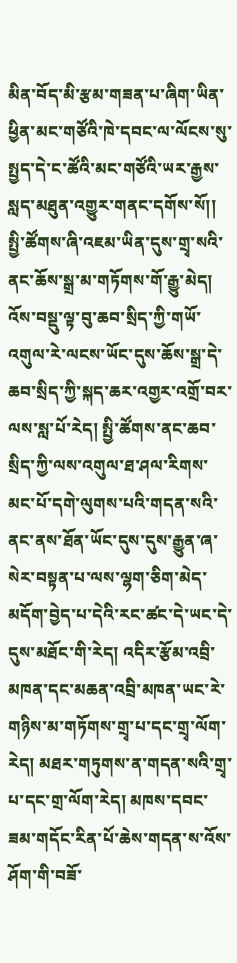མིན་བོད་མི་རྩམ་གཟན་པ་ཞིག་ཡིན་ཕྱིན་མང་གཙོའི་ཁེ་དབང་ལ་ལོངས་སུ་སྤྱད་དེ་ང་ཚོའི་མང་གཙོའི་ཡར་རྒྱས་སླད་མཐུན་འགྱུར་གནང་དགོས་སོ།།
སྤྱི་ཚོགས་ཞི་འཇམ་ཡིན་དུས་གྲྭ་སའི་ནང་ཆོས་སྒྲ་མ་གཏོགས་གོ་རྒྱུ་མེད། འོས་བསྡུ་ལྟ་བུ་ཆབ་སྲིད་ཀྱི་གཡོ་འགུལ་རེ་ལངས་ཡོང་དུས་ཆོས་སྒྲ་དེ་ཆབ་སྲིད་ཀྱི་སྐད་ཆར་འགྱར་འགྲོ་བར་ལས་སླ་པོ་རེད། སྤྱི་ཚོགས་ནང་ཆབ་སྲིད་ཀྱི་ལས་འགུལ་ཐ་ཤལ་རིགས་མང་པོ་དགེ་ལུགས་པའི་གདན་སའི་ནང་ནས་ཐོན་ཡོང་དུས་དུས་རྒྱུན་ཞ་སེར་བསྟན་པ་ལས་ལྷག་ཅིག་མེད་མདོག་བྱེད་པ་དེའི་རང་ཚང་དེ་ཡང་དེ་དུས་མཐོང་གི་རེད། འདིར་རྩོམ་འབྲི་མཁན་དང་མཆན་འབྲི་མཁན་ཡང་རེ་གཉིས་མ་གཏོགས་གྲྭ་པ་དང་གྲྭ་ལོག་རེད། མཐར་གཏུགས་ན་གདན་སའི་གྲྭ་པ་དང་གྲ་ལོག་རེད། མཁས་དབང་ཟམ་གདོང་རིན་པོ་ཆེས་གདན་ས་འོས་ཤོག་གི་བཟོ་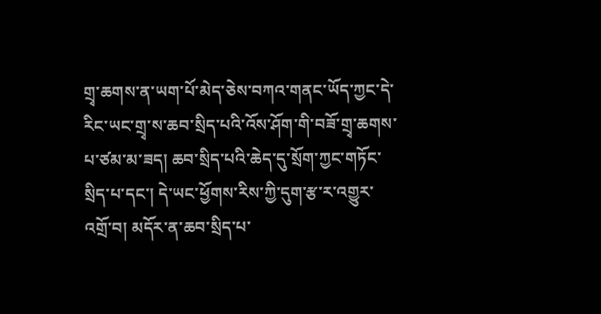གྲྭ་ཆགས་ན་ཡག་པོ་མེད་ཅེས་བཀའ་གནང་ཡོད་ཀྱང་དེ་རིང་ཡང་གྲྭ་ས་ཆབ་སྲིད་པའི་འོས་ཤོག་གི་བཟོ་གྲྭ་ཆགས་པ་ཙམ་མ་ཟད། ཆབ་སྲིད་པའི་ཆེད་དུ་སྲོག་ཀྱང་གཏོང་སྲིད་པ་དང་། དེ་ཡང་ཕྱོགས་རིས་ཀྱི་དུག་རྩ་ར་འགྱུར་འགྲོ་བ། མདོར་ན་ཆབ་སྲིད་པ་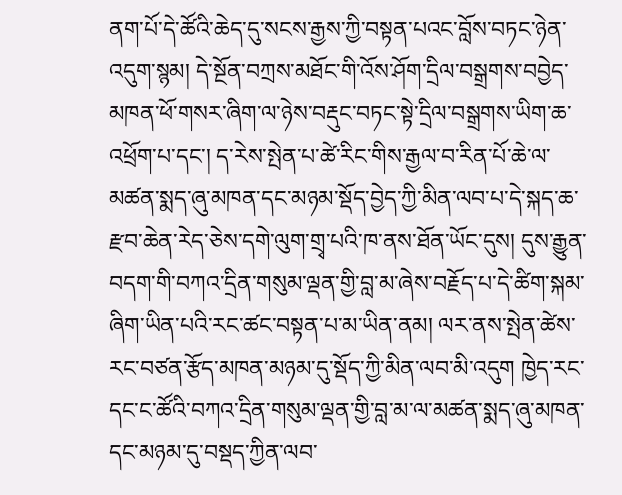ནག་པོ་དེ་ཚོའི་ཆེད་དུ་སངས་རྒྱས་ཀྱི་བསྟན་པའང་བློས་བཏང་ཉེན་འདུག་སྙམ། དེ་སྔོན་བཀྲས་མཐོང་གི་འོས་ཤོག་དྲིལ་བསྒྲགས་བབྱེད་མཁན་ཕོ་གསར་ཞིག་ལ་ཉེས་བརྡུང་བཏང་སྟེ་དྲིལ་བསྒྲགས་ཡིག་ཆ་འཕྲོག་པ་དང་། ད་རེས་སྤེན་པ་ཚེ་རིང་གིས་རྒྱལ་བ་རིན་པོ་ཆེ་ལ་མཚན་སྨད་ཞུ་མཁན་དང་མཉམ་སྡོད་བྱེད་ཀྱི་མིན་ལབ་པ་དེ་སྐད་ཆ་རྫབ་ཆེན་རེད་ཅེས་དགེ་ལུག་གྲྭ་པའི་ཁ་ནས་ཐོན་ཡོང་དུས། དུས་རྒྱུན་བདག་གི་བཀའ་དྲིན་གསུམ་ལྡན་གྱི་བླ་མ་ཞེས་བརྗོད་པ་དེ་ཚིག་སྐམ་ཞིག་ཡིན་པའི་རང་ཚང་བསྟན་པ་མ་ཡིན་ནམ། ལར་ནས་སྤེན་ཚེས་རང་བཙན་རྩོད་མཁན་མཉམ་དུ་སྡོད་ཀྱི་མིན་ལབ་མི་འདུག ཁྱེད་རང་དང་ང་ཚོའི་བཀའ་དྲིན་གསུམ་ལྡན་གྱི་བླ་མ་ལ་མཚན་སྨད་ཞུ་མཁན་དང་མཉམ་དུ་བསྡད་ཀྱིན་ལབ་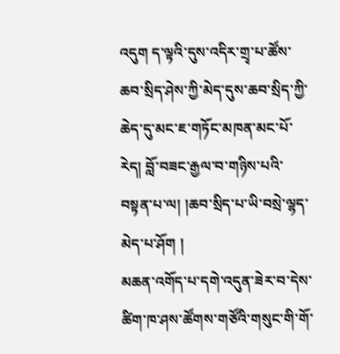འདུག ད་ལྟའི་དུས་འདིར་གྲྭ་པ་ཚོས་ཆབ་སྲིད་ཤེས་ཀྱི་མེད་དུས་ཆབ་སྲིད་ཀྱི་ཆེད་དུ་མང་ཇ་གཏོང་མཁན་མང་པོ་རེད། བློ་བཟང་རྒྱལ་བ་གཉིས་པའི་བསྟན་པ་ལ། །ཆབ་སྲིད་པ་ཡི་བསྲེ་ལྷད་མེད་པ་ཤོག །
མཆན་འགོད་པ་དགེ་འདུན་ཟེར་བ་དེས་ཚིག་ཁ་ཤས་ཚོགས་གཙོའི་གསུང་གི་གོ་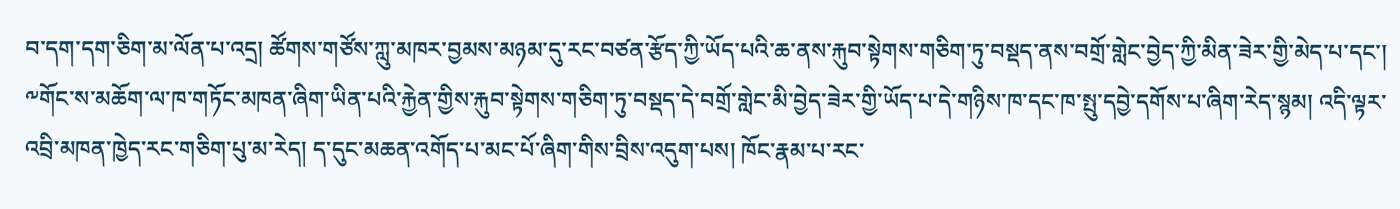བ་དག་དག་ཅིག་མ་ལོན་པ་འདྲ། ཚོགས་གཙོས་ཀླུ་མཁར་བྱམས་མཉམ་དུ་རང་བཙན་རྩོད་ཀྱི་ཡོད་པའི་ཆ་ནས་རྐུབ་སྟེགས་གཅིག་ཏུ་བསྡད་ནས་བགྲོ་གླེང་བྱེད་ཀྱི་མིན་ཟེར་གྱི་མེད་པ་དང་། ༸གོང་ས་མཆོག་ལ་ཁ་གཏོང་མཁན་ཞིག་ཡིན་པའི་རྐྱེན་གྱིས་རྐུབ་སྟེགས་གཅིག་ཏུ་བསྡད་དེ་བགྲོ་གླེང་མི་བྱེད་ཟེར་གྱི་ཡོད་པ་དེ་གཉིས་ཁ་དང་ཁ་སྤུ་དབྱེ་དགོས་པ་ཞིག་རེད་སྙམ། འདི་ལྟར་འབྲི་མཁན་ཁྱེད་རང་གཅིག་པུ་མ་རེད། ད་དུང་མཆན་འགོད་པ་མང་པོ་ཞིག་གིས་བྲིས་འདུག་པས། ཁོང་རྣམ་པ་རང་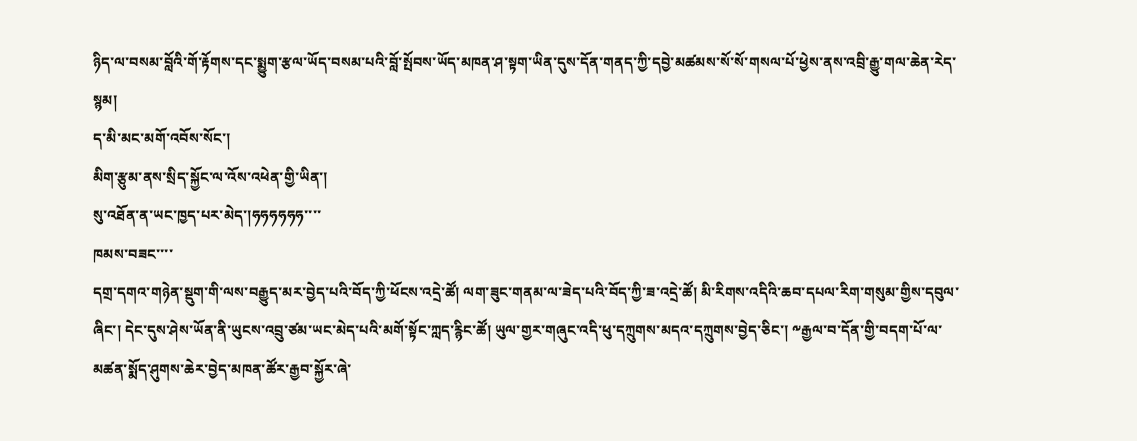ཉིད་ལ་བསམ་བློའི་གོ་རྟོགས་དང་སྨྱུག་རྩལ་ཡོད་བསམ་པའི་བློ་སྤོབས་ཡོད་མཁན་ཤ་སྟག་ཡིན་དུས་དོན་གནད་ཀྱི་དབྱེ་མཚམས་སོ་སོ་གསལ་པོ་ཕྱེས་ནས་འབྲི་རྒྱུ་གལ་ཆེན་རེད་སྙམ།
ད་མི་མང་མགོ་འབོས་སོང་།
མིག་རྩུམ་ནས་སྲིད་སྐྱོང་ལ་འོས་འཕེན་གྱི་ཡིན་།
སུ་འཐོན་ན་ཡང་ཁྱད་པར་མེད་།ཧཧཧཧཧཧ་་་་
ཁམས་བཟང་་་་
དགྲ་དགའ་གཉེན་སྡུག་གི་ལས་བརྒྱུད་མར་བྱེད་པའི་བོད་ཀྱི་ཕོངས་འདྲེ་ཚོ། ལག་ཟུང་གནམ་ལ་ཟེད་པའི་བོད་ཀྱི་ཟ་འདྲེ་ཚོ། མི་རིགས་འདིའི་ཆབ་དཔལ་རིག་གསུམ་གྱིས་དབུལ་ཞིང་། དེང་དུས་ཤེས་ཡོན་ནི་ཡུངས་འབྲུ་ཙམ་ཡང་མེད་པའི་མགོ་སྟོང་ཀླད་རྙིང་ཚོ། ཡུལ་གྱར་གཞུང་འདི་ཕུ་དཀྲུགས་མདའ་དཀྲུགས་བྱེད་ཅིང་། ༸རྒྱལ་བ་དོན་གྱི་བདག་པོ་ལ་མཚན་སྨོད་ཤུགས་ཆེར་བྱེད་མཁན་ཚོར་རྒྱབ་སྐྱོར་ཞེ་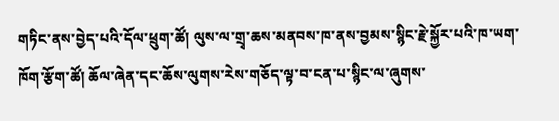གཏིང་ནས་བྱེད་པའི་དོལ་ཕྲུག་ཚོ། ལུས་ལ་གྲྭ་ཆས་མནབས་ཁ་ནས་བྱམས་སྙིང་རྗེ་སྐྱོར་པའི་ཁ་ཡག་ཁོག་རྩོག་ཚོ། ཆོལ་ཞེན་དང་ཆོས་ལུགས་རེས་གཅོད་ལྟ་བ་ངན་པ་སྙིང་ལ་ཞུགས་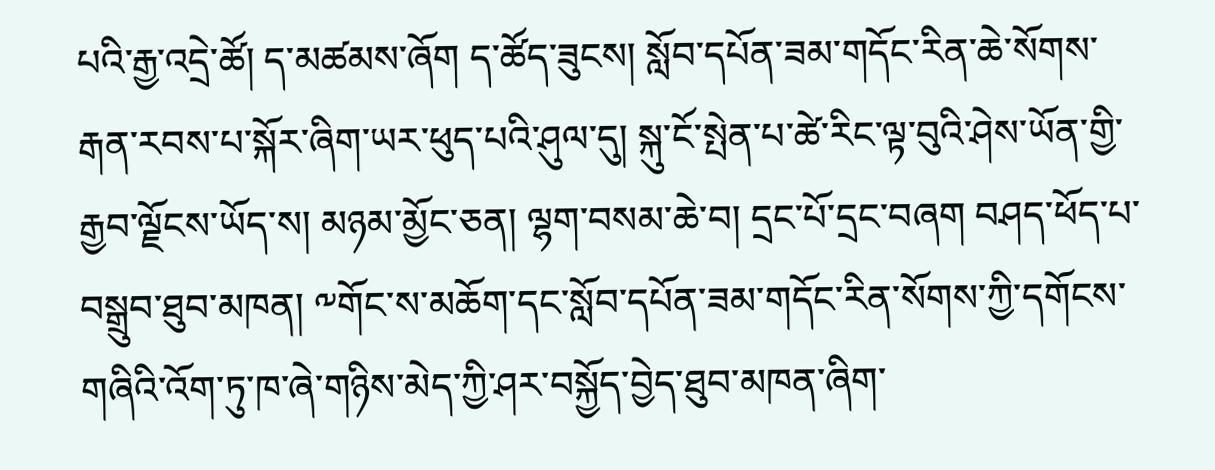པའི་རྒྱ་འདྲེ་ཚོ། ད་མཚམས་ཞོག ད་ཚོད་ཟུངས། སློབ་དཔོན་ཟམ་གདོང་རིན་ཆེ་སོགས་རྒན་རབས་པ་སྐོར་ཞིག་ཡར་ཕུད་པའི་ཤུལ་དུ། སྐུ་ངོ་སྤེན་པ་ཚེ་རིང་ལྟ་བུའི་ཤེས་ཡོན་གྱི་རྒྱབ་ལྗོངས་ཡོད་ས། མཉམ་མྱོང་ཅན། ལྷག་བསམ་ཆེ་བ། དྲང་པོ་དྲང་བཞག བཤད་ཕོད་པ་བསྒྲུབ་ཐུབ་མཁན། ༸གོང་ས་མཆོག་དང་སློབ་དཔོན་ཟམ་གདོང་རིན་སོགས་ཀྱི་དགོངས་གཞིའི་འོག་ཏུ་ཁ་ཞེ་གཉིས་མེད་ཀྱི་ཤར་བསྐྱོད་བྱེད་ཐུབ་མཁན་ཞིག་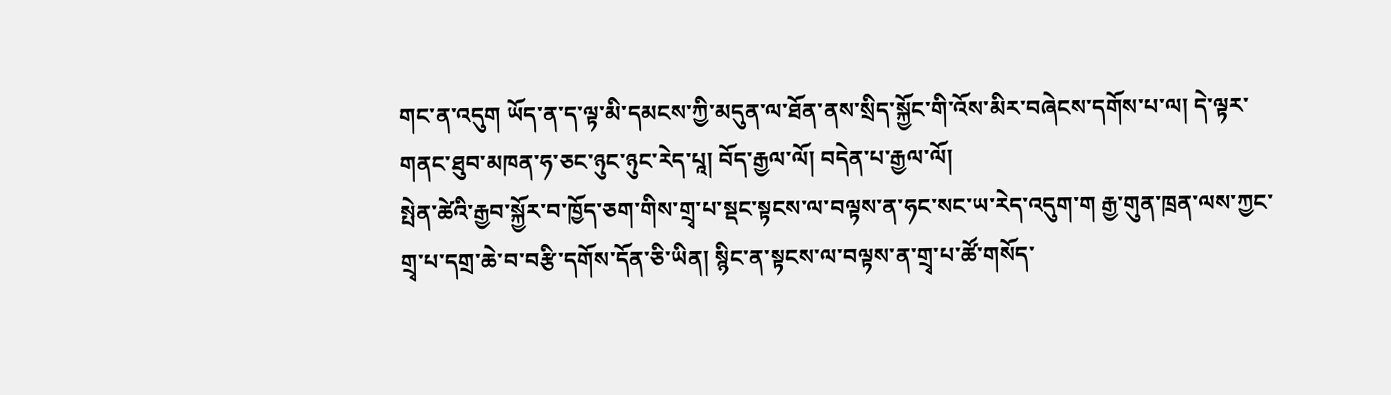གང་ན་འདུག ཡོད་ན་ད་ལྟ་མི་དམངས་ཀྱི་མདུན་ལ་ཐོན་ནས་སྲིད་སྐྱོང་གི་འོས་མིར་བཞེངས་དགོས་པ་ལ། དེ་ལྟར་གནང་ཐུབ་མཁན་ཧ་ཅང་ཉུང་ཉུང་རེད་པཱ། བོད་རྒྱལ་ལོ། བདེན་པ་རྒྱལ་ལོ།
སྤེན་ཚེའི་རྒྱབ་སྐྱོར་བ་ཁྱོད་ཅག་གིས་གྲྭ་པ་སྡང་སྟངས་ལ་བལྟས་ན་ཧང་སང་ཡ་རེད་འདུག་ག རྒྱ་གུན་ཁྲན་ལས་ཀྱང་གྲྭ་པ་དགྲ་ཆེ་བ་བརྩི་དགོས་དོན་ཅི་ཡིན། སྙིང་ན་སྟངས་ལ་བལྟས་ན་གྲྭ་པ་ཚོ་གསོད་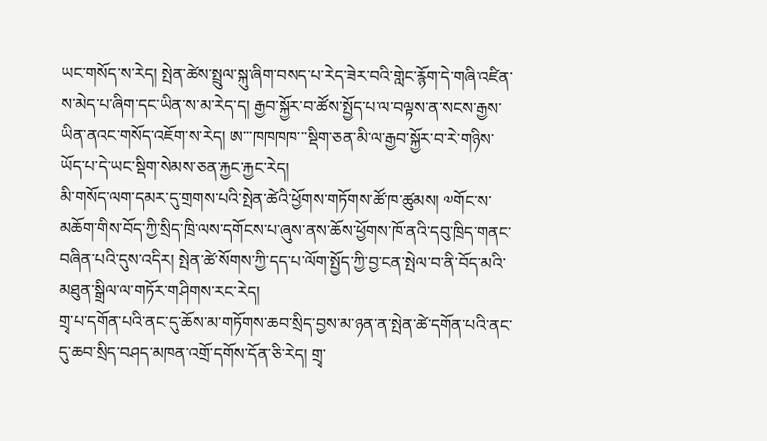ཡང་གསོད་ས་རེད། སྤེན་ཚེས་སྤྲུལ་སྐུ་ཞིག་བསད་པ་རེད་ཟེར་བའི་གླེང་རྙོག་དེ་གཞི་འཛིན་ས་མེད་པ་ཞིག་དང་ཡིན་ས་མ་རེད་ད། རྒྱབ་སྐྱོར་བ་ཚོས་སྤྱོད་པ་ལ་བལྟས་ན་སངས་རྒྱས་ཡིན་ནའང་གསོད་འཇོག་ས་རེད། ཨ་་་ཁཁཁཁ་་་སྡིག་ཅན་མི་ལ་རྒྱབ་སྐྱོར་བ་རེ་གཉིས་ཡོད་པ་དེ་ཡང་སྡིག་སེམས་ཅན་རྐྱང་རྐྱང་རེད།
མི་གསོད་ལག་དམར་དུ་གྲགས་པའི་སྤེན་ཚེའི་ཕྱོགས་གཏོགས་ཚོ་ཁ་ཚུམས། ༧གོང་ས་མཆོག་གིས་བོད་ཀྱི་སྲིད་ཁྲི་ལས་དགོངས་པ་ཞུས་ནས་ཆོས་ཕྱོགས་ཁོ་ནའི་དབུ་ཁྲིད་གནང་བཞིན་པའི་དུས་འདིར། སྤེན་ཚེ་སོགས་ཀྱི་དད་པ་ལོག་སྤྱོད་ཀྱི་བྱ་ངན་སྤེལ་བ་ནི་བོད་མའི་མཐུན་སྒྲིལ་ལ་གཏོར་གཤིགས་རང་རེད།
གྲྭ་པ་དགོན་པའི་ནང་དུ་ཆོས་མ་གཏོགས་ཆབ་སྲིད་བྱས་མ་ཉན་ན་སྤེན་ཚེ་དགོན་པའི་ནང་དུ་ཆབ་སྲིད་བཤད་མཁན་འགྲོ་དགོས་དོན་ཅི་རེད། གྲྭ་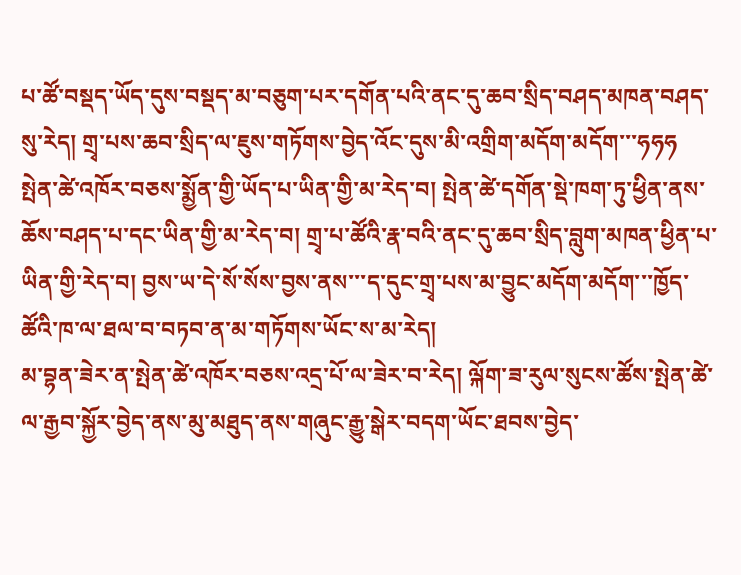པ་ཚོ་བསྡད་ཡོད་དུས་བསྡད་མ་བཅུག་པར་དགོན་པའི་ནང་དུ་ཆབ་སྲིད་བཤད་མཁན་བཤད་སུ་རེད། གྲྭ་པས་ཆབ་སྲིད་ལ་ཇུས་གཏོགས་བྱེད་འོང་དུས་མི་འགྲིག་མདོག་མདོག་་་ཧཧཧ
སྤེན་ཚེ་འཁོར་བཅས་སྨྱོན་གྱི་ཡོད་པ་ཡིན་གྱི་མ་རེད་བ། སྤེན་ཚེ་དགོན་སྡེ་ཁག་ཏུ་ཕྱིན་ནས་ཆོས་བཤད་པ་དང་ཡིན་གྱི་མ་རེད་བ། གྲྭ་པ་ཚོའི་རྣ་བའི་ནང་དུ་ཆབ་སྲིད་བླུག་མཁན་ཕྱིན་པ་ཡིན་གྱི་རེད་བ། བྱས་ཡ་དེ་སོ་སོས་བྱས་ནས་་་ད་དུང་གྲྭ་པས་མ་བྱུང་མདོག་མདོག་་་ཁྱོད་ཚོའི་ཁ་ལ་ཐལ་བ་བཏབ་ན་མ་གཏོགས་ཡོང་ས་མ་རེད།
མ་བྷན་ཟེར་ན་སྤེན་ཚེ་འཁོར་བཅས་འདྲ་པོ་ལ་ཟེར་བ་རེད། ལྐོག་ཟ་རུལ་སུངས་ཚོས་སྤེན་ཚེ་ལ་རྒྱབ་སྐྱོར་བྱེད་ནས་མུ་མཐུད་ནས་གཞུང་རྒྱུ་སྒེར་བདག་ཡོང་ཐབས་བྱེད་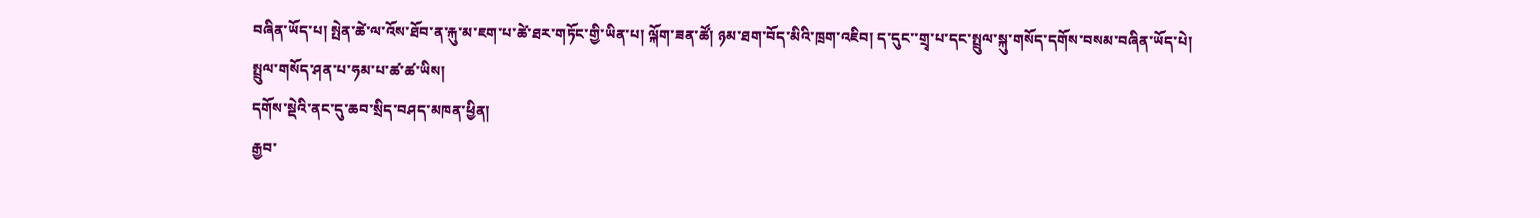བཞིན་ཡོད་པ། སྤེན་ཚེ་ལ་འོས་ཐོབ་ན་རྐུ་མ་ཇག་པ་ཚེ་ཐར་གཏོང་གྱི་ཡིན་པ། ལྐོག་ཟན་ཚོ། ཉམ་ཐག་བོད་མིའི་ཁྲག་འཇིབ། ད་དུང་་གྲྭ་པ་དང་སྤྲུལ་སྐུ་གསོད་དགོས་བསམ་བཞིན་ཡོད་པེ།
སྤྲུལ་གསོད་ཤན་པ་ཧམ་པ་ཚ་ཚ་ཡིས།
དགོས་སྡེའི་ནང་དུ་ཆབ་སྲིད་བཤད་མཁན་ཕྱིན།
རྒྱབ་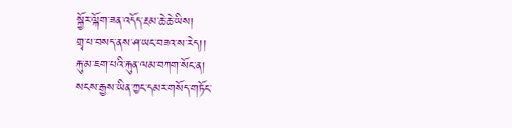སྐྱོར་ལྐོག་ཟན་འདོད་རྔམ་ཆེ་ཆེ་ཡིས།
གྲྭ་པ་བསད་ནས་ཤ་ཡང་བཟའ་ས་རེད།།
རྐུ་མ་ཇག་པའི་རྐུན་ལམ་བཀག་སོང་ན།
སངས་རྒྱས་ཡིན་ཀྱང་དམར་གསོད་གཏོང་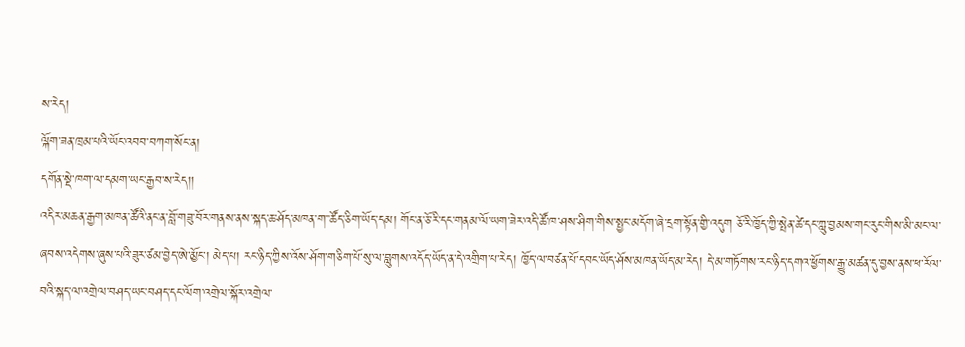ས་རེད།
ལྐོག་ཟན་ཁྲམ་པའི་ཡོང་འབབ་བཀག་སོང་ན།
དགོན་སྡེ་ཁག་ལ་དམག་ཡང་རྒྱབ་ས་རེད།།
འདིར་མཆན་རྒྱག་མཁན་ཚོའི་ནང་ན་བློ་གཟུ་བོར་གནས་ནས་སྐད་ཆ་ཤོད་མཁན་ག་་ཚོད་ཅིག་ཡོད་དམ། གོང་ན་ཅོ་རི་དང་གནམ་ལོ་ཡག་ཟེར་འདི་ཚོ་ཁ་ཤས་ཤིག་གིས་སྤྱང་མདོག་ཞེ་དྲག་སྟོན་གྱི་འདུག ཅོ་རི་ཁྱོད་ཀྱི་སྤེན་ཚེ་དང་ཀླུ་བྱམས་གང་རུང་གིས་མི་མང་ལ་ཞབས་འདེགས་ཞུས་པའི་ཟུར་ཙམ་བྱེད་ཨེ་མྱོང་། མེད་པ། རང་ཉིད་ཀྱིས་འོས་ཤོག་གཅིག་པོ་སུ་ལ་བླུགས་འདོད་ཡོད་ན་དེ་འགྲིག་པ་རེད། ཁྱོད་ལ་བཙན་པོ་དབང་ཡོད་ཤོས་མཁན་ཡོད་མ་རེད། དེ་མ་གཏོགས་རང་ཉིད་དགའ་ཕྱོགས་རྒྱུ་མཚན་དུ་བྱས་ནས་ཕ་རོལ་བའི་སྐད་ལ་འགྲེལ་བཤད་ཡང་བཤད་དང་ལོག་འགྲེལ་སྐོར་འགྲེལ་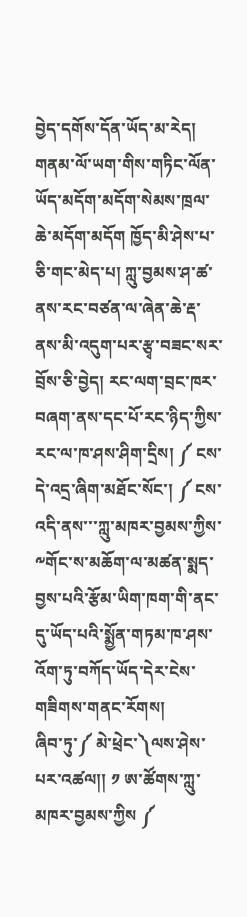བྱེད་དགོས་དོན་ཡོད་མ་རེད། གནམ་ལོ་ཡག་གིས་གཏིང་ལོན་ཡོད་མདོག་མདོག་སེམས་ཁྲལ་ཆེ་མདོག་མདོག ཁྱོད་མི་ཤེས་པ་ཅི་གང་མེད་པ། ཀླུ་བྱམས་ཤ་ཚ་ནས་རང་བཙན་ལ་ཞེན་ཆེ་རྡ་ནས་མི་འདུག་པར་རྩྭ་བཟང་སར་བྲོས་ཅི་བྱེད། རང་ལག་བྲང་ཁར་བཞག་ནས་དང་པོ་རང་ཉིད་ཀྱིས་རང་ལ་ཁ་ཤས་ཤིག་དྲིས། ༼ ངས་དེ་འདྲ་ཞིག་མཐོང་སོང་། ༼ ངས་འདི་ནས་་་ཀླུ་མཁར་བྱམས་ཀྱིས་༸གོང་ས་མཆོག་ལ་མཚན་སྨད་བྱས་པའི་རྩོམ་ཡིག་ཁག་གི་ནང་དུ་ཡོད་པའི་སྨྱོན་གཏམ་ཁ་ཤས་འོག་ཏུ་བཀོད་ཡོད་དེར་ངེས་གཟིགས་གནང་རོགས།
ཞིབ་ཏུ་༼ མེ་ཕྲེང་༽ལས་ཤེས་པར་འཚལ།། ༡ ཨ་ཚོགས་ཀླུ་མཁར་བྱམས་ཀྱིས ༼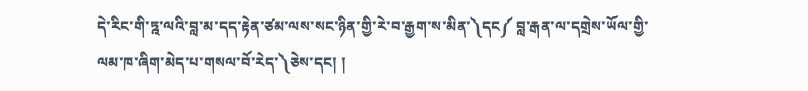དེ་རིང་གི་ཏྰ་ལའི་བླ་མ་དད་རྟེན་ཙམ་ལས་སང་ཉིན་གྱི་རེ་བ་རྒྱག་ས་མིན་༽དང༼ བླ་རྒན་ལ་དགྲེས་ཡོལ་གྱི་ལམ་ཁ་ཞིག་མེད་པ་གསལ་བོ་རེད་༽ཅེས་དང། །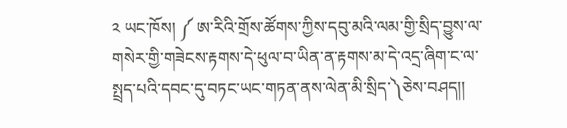༢ ཡང་ཁོས། ༼ ཨ་རིའི་གྲོས་ཚོགས་ཀྱིས་དབུ་མའི་ལམ་གྱི་སྲིད་བྱུས་ལ་གསེར་གྱི་གཟེངས་རྟགས་དེ་ཕུལ་བ་ཡིན་ན་རྟགས་མ་དེ་འདྲ་ཞིག་ང་ལ་སྤྲད་པའི་དབང་དུ་བཏང་ཡང་གཏན་ནས་ལེན་མི་སྲིད་༽ཅེས་བཤད།།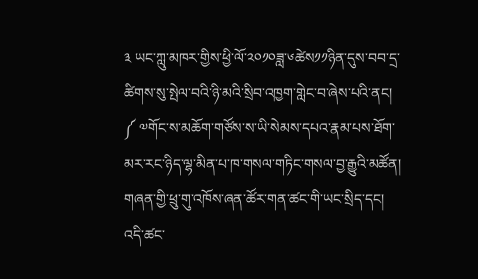༣ ཡང་ཀླུ་མཁར་གྱིས་ཕྱི་ལོ་༢༠༡༠ཟླ་༦ཚེས༡༡ཉིན་དུས་བབ་དྲ་ཚིགས་སུ་སྤེལ་བའི་ཉི་མའི་སྲིབ་འཁྱག་གླེང་བ་ཞེས་པའི་ནང། ༼ ༧གོང་ས་མཆོག་གཙོས་ས་ཡི་སེམས་དཔའ་རྣམ་པས་ཐོག་མར་རང་ཉིད་ལྷ་མིན་པ་ཁ་གསལ་གཏིང་གསལ་བྱ་རྒྱུའི་མཚོན། གཞན་གྱི་ཕྲུ་གུ་འཁོས་ཞན་ཚོར་གན་ཚང་གི་ཡང་སྲིད་དང། འདི་ཚང་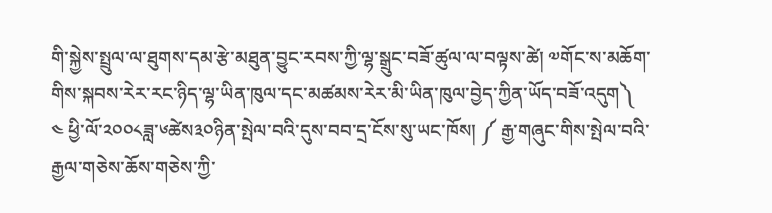གི་སྐྱེས་སྤྲུལ་ལ་ཐུགས་དམ་རྩེ་མཐུན་བྱུང་རབས་ཀྱི་ལྷ་སྒྲུང་བཟོ་ཚུལ་ལ་བལྟས་ཚེ། ༧གོང་ས་མཆོག་གིས་སྐབས་རེར་རང་ཉིད་ལྷ་ཡིན་ཁུལ་དང་མཚམས་རེར་མི་ཡིན་ཁུལ་བྱེད་ཀྱིན་ཡོད་བཟོ་འདུག༽
༤ ཕྱི་ལོ་༢༠༠༨ཟླ་༦ཚེས༣༠ཉིན་སྤེལ་བའི་དུས་བབ་དྲ་ངོས་སུ་ཡང་ཁོས། ༼ རྒྱ་གཞུང་གིས་སྤེལ་བའི་རྒྱལ་གཅེས་ཆོས་གཅེས་ཀྱི་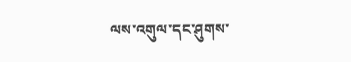ལས་འགུལ་དང་ཤུགས་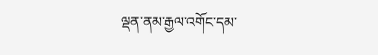ལྡན་ནམ་རྒྱལ་འགོང་དམ་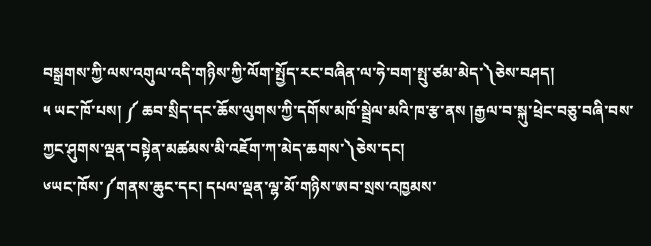བསྒྲགས་ཀྱི་ལས་འགུལ་འདི་གཉིས་ཀྱི་ལོག་སྤྱོད་རང་བཞིན་ལ་ཧེ་བག་སྤུ་ཙམ་མེད་༽ཅེས་བཤད།
༥ ཡང་ཁོ་པས། ༼ ཆབ་སྲིད་དང་ཆོས་ལུགས་ཀྱི་དགོས་མཁོ་སྦྲེལ་མའི་ཁ་རྩ་ནས །རྒྱལ་བ་སྐུ་ཕྲེང་བཅུ་བཞི་བས་ཀྱང་ཤུགས་ལྡན་བསྟེན་མཚམས་མི་འཇོག་ཀ་མེད་ཆགས་༽ཅེས་དང།
༦ཡང་ཁོས་༼གནས་ཆུང་དང། དཔལ་ལྡན་ལྷ་མོ་གཉིས་ཨབ་སྲས་འཁྱམས་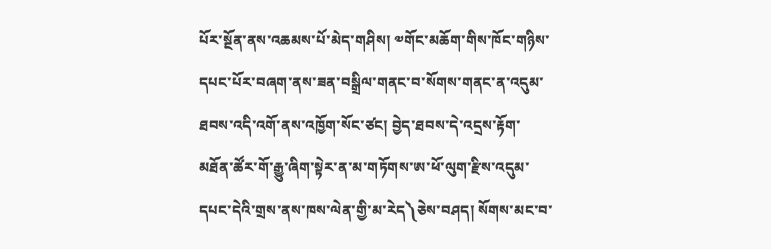པོར་སྔོན་ནས་འཆམས་པོ་མེད་གཤིས། ༧གོང་མཆོག་གིས་ཁོང་གཉིས་དཔང་པོར་བཞག་ནས་ཟན་བསྒྲིལ་གནང་བ་སོགས་གནང་ན་འདུམ་ཐབས་འདི་འགོ་ནས་འཁྱོག་སོང་ཙང། བྱེད་ཐབས་དེ་འདྲས་རྟོག་མཐོན་ཚོར་གོ་རྒྱུ་ཞིག་སྟེར་ན་མ་གཏོགས་ཨ་ཕོ་ལུག་རྫིས་འདུམ་དཔང་དེའི་གྲས་ནས་ཁས་ལེན་གྱི་མ་རེད༽ཅེས་བཤད། སོགས་མང་བ་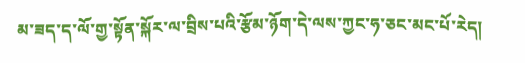མ་ཟད་ད་ལོ་གྱ་སྟོན་སྐོར་ལ་བྲིས་པའི་རྩོམ་ཉོག་དེ་ལས་ཀྱང་ཧ་ཅང་མང་པོ་རེད།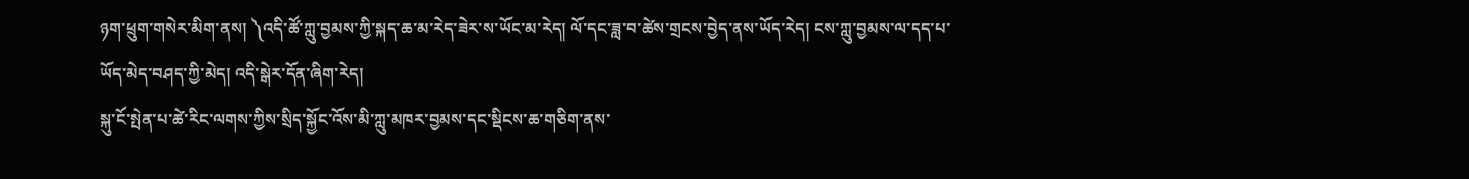ཉག་ཕྲུག་གསེར་མིག་ནས། ༽འདི་ཚོ་ཀླུ་བྱམས་ཀྱི་སྐད་ཆ་མ་རེད་ཟེར་ས་ཡོང་མ་རེད། ལོ་དང་ཟླ་བ་ཚེས་གྲངས་བྱེད་ནས་ཡོད་རེད། ངས་ཀླུ་བྱམས་ལ་དད་པ་ཡོད་མེད་བཤད་ཀྱི་མེད། འདི་སྒེར་དོན་ཞིག་རེད།
སྐུ་ངོ་སྤེན་པ་ཚེ་རིང་ལགས་ཀྱིས་སྲིད་སྐྱོང་འོས་མི་ཀླུ་མཁར་བྱམས་དང་སྡིངས་ཆ་གཅིག་ནས་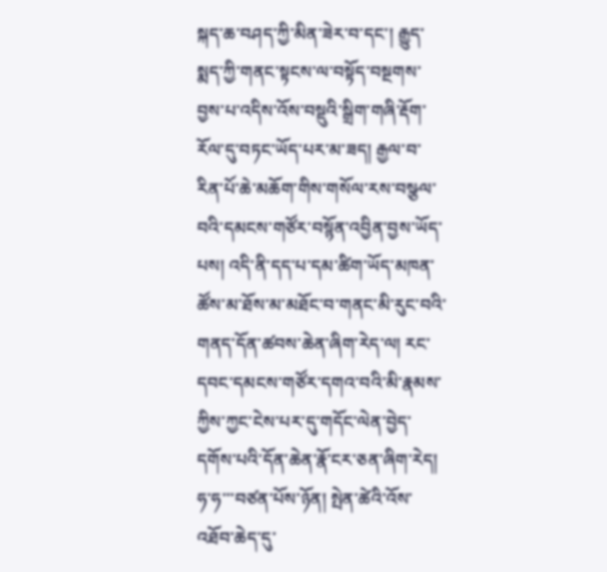སྐད་ཆ་བཤད་ཀྱི་མིན་ཟེར་བ་དང་། རྒྱུད་སྨད་ཀྱི་གནང་སྟངས་ལ་བསྟོད་བསྔགས་བྱས་པ་འདིས་འོས་བསྡུའི་སྒྲིག་གཞི་རྡོག་རོལ་དུ་བཏང་ཡོད་པར་མ་ཟད། རྒྱལ་བ་རིན་པོ་ཆེ་མཆོག་གིས་གསོལ་རས་བསྩལ་བའི་དམངས་གཙོར་བསྙོན་འབྱིན་བྱས་ཡོད་པས། འདི་ནི་དད་པ་དམ་ཚིག་ཡོད་མཁན་ཚོས་མ་ཐོས་མ་མཐོང་བ་གནང་མི་རུང་བའི་གནད་དོན་ཚབས་ཆེན་ཞིག་རེད་ལ། རང་དབང་དམངས་གཙོར་དགའ་བའི་མི་རྣམས་ཀྱིས་ཀྱང་ངེས་པར་དུ་གདོང་ལེན་བྱེད་དགོས་པའི་དོན་ཆེན་རྣོ་ངར་ཅན་ཞིག་རེད།
ཧ་ཧ་་་བཙན་པོས་ཉོན། སྤེན་ཚེའི་འོས་འཐོབ་ཆེད་དུ་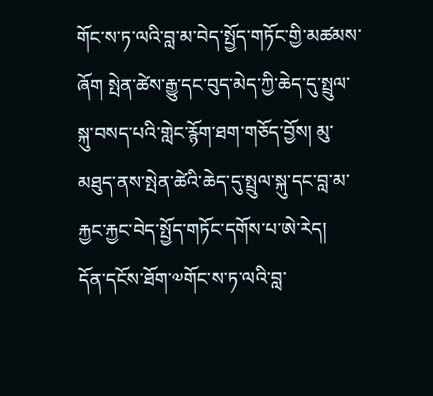གོང་ས་ཏ་ལའི་བླ་མ་བེད་སྤྱོད་གཏོང་གྱི་མཚམས་ཞོག སྤེན་ཚེས་རྒྱུ་དང་བུད་མེད་ཀྱི་ཆེད་དུ་སྤྲུལ་སྐུ་བསད་པའི་གླེང་རྙོག་ཐག་གཅོད་བྱོས། མུ་མཐུད་ནས་སྤེན་ཚེའི་ཆེད་དུ་སྤྲུལ་སྐུ་དང་བླ་མ་རྐྱང་རྐྱང་བེད་སྤྱོད་གཏོང་དགོས་པ་ཨེ་རེད།
དོན་དངོས་ཐོག་༧གོང་ས་ཏ་ལའི་བླ་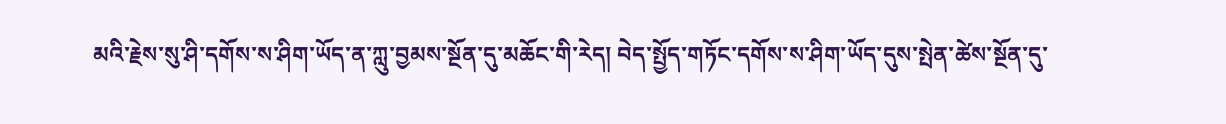མའི་རྗེས་སུ་ཤི་དགོས་ས་ཤིག་ཡོད་ན་ཀླུ་བྱམས་སྔོན་དུ་མཆོང་གི་རེད། བེད་སྤྱོད་གཏོང་དགོས་ས་ཤིག་ཡོད་དུས་སྤེན་ཚེས་སྔོན་དུ་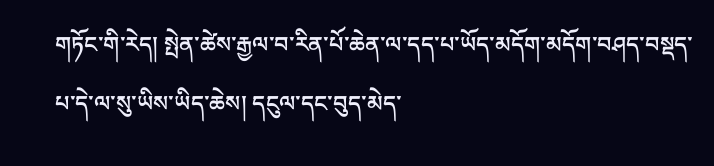གཏོང་གི་རེད། སྤེན་ཚེས་རྒྱལ་བ་རིན་པོ་ཆེན་ལ་དད་པ་ཡོད་མདོག་མདོག་བཤད་བསྡད་པ་དེ་ལ་སུ་ཡིས་ཡིད་ཆེས། དངུལ་དང་བུད་མེད་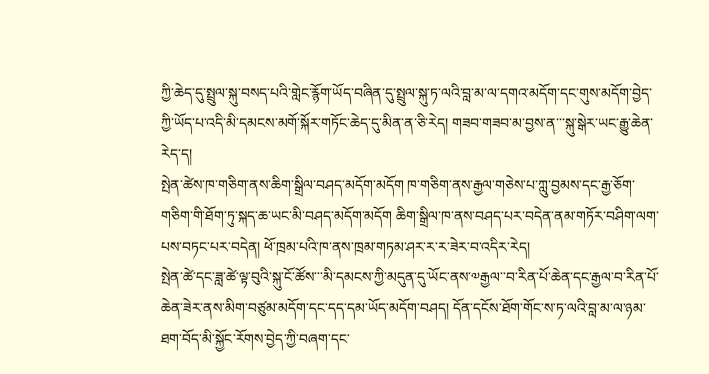ཀྱི་ཆེད་དུ་སྤྲུལ་སྐུ་བསད་པའི་གླེང་རྙོག་ཡོད་བཞིན་དུ་སྤྲུལ་སྐུ་ཏ་ལའི་བླ་མ་ལ་དགའ་མདོག་དང་གུས་མདོག་བྱེད་ཀྱི་ཡོད་པ་འདི་མི་དམངས་མགོ་སྐོར་གཏོང་ཆེད་དུ་མིན་ན་ཅི་རེད། གཟབ་གཟབ་མ་བྱས་ན་་་སྐུ་སྒེར་ཡང་རྒྱུ་ཆེན་རེད་ད།
སྤེན་ཚེས་ཁ་གཅིག་ནས་ཆིག་སྒྲིལ་བཤད་མདོག་མདོག ཁ་གཅིག་ནས་རྒྱལ་གཅེས་པ་ཀླུ་བྱམས་དང་རྒྱ་ཅོག་གཅིག་གི་ཐོག་ཏུ་སྐད་ཆ་ཡང་མི་བཤད་མདོག་མདོག ཆིག་སྒྲིལ་ཁ་ནས་བཤད་པར་བདེན་ནམ་གཏོར་བཤིག་ལག་པས་བཏང་པར་བདེན། ཕོ་ཁྲམ་པའི་ཁ་ནས་ཁྲམ་གཏམ་ཤར་ར་ར་ཟེར་བ་འདིར་རེད།
སྤེན་ཚེ་དང་ཟླ་ཚེ་ལྟ་བུའི་སྐུ་ངོ་ཚོས་་་མི་དམངས་ཀྱི་མདུན་དུ་ཡོང་ནས་༧རྒྱལ་་བ་རིན་པོ་ཆེན་དང་རྒྱལ་བ་རིན་པོ་ཆེན་ཟེར་ནས་མིག་བཙུམ་མདོག་དང་དད་དམ་ཡོད་མདོག་བཤད། དོན་དངོས་ཐོག་གོང་ས་ཏ་ལའི་བླ་མ་ལ་ཉམ་ཐག་བོད་མི་སྐྱོང་རོགས་བྱེད་ཀྱི་བཞག་དང་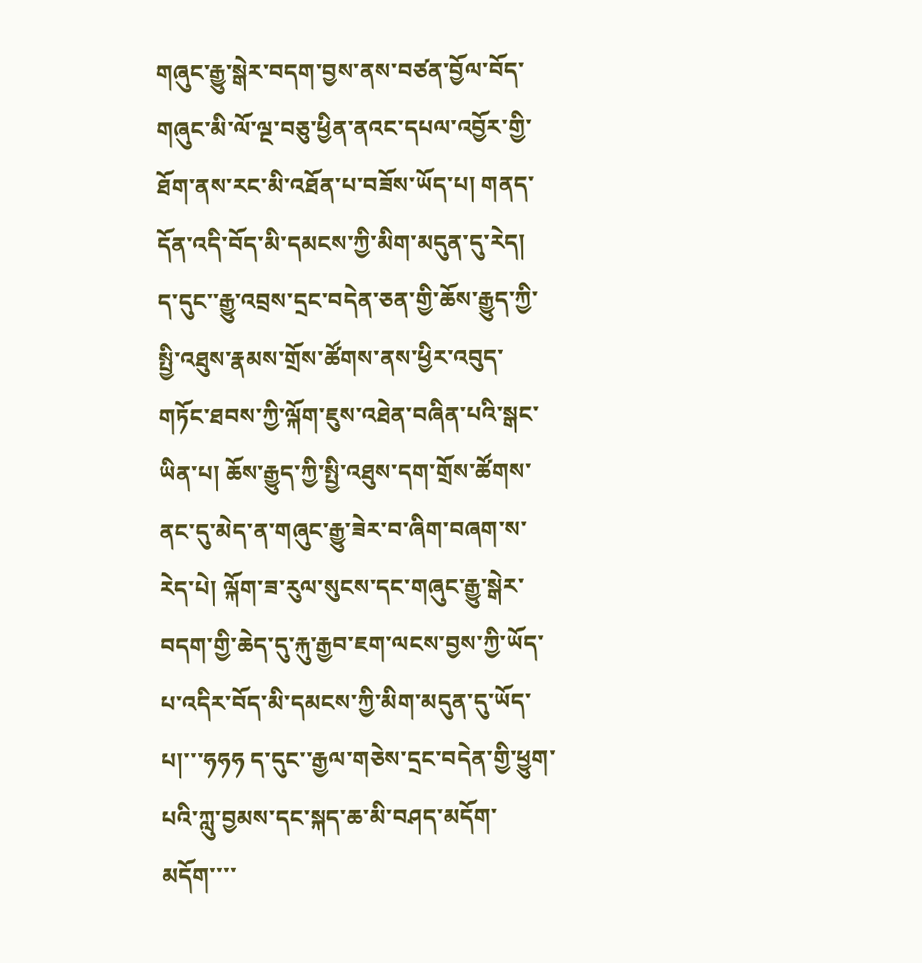གཞུང་རྒྱུ་སྒེར་བདག་བྱས་ནས་བཙན་བྱོལ་བོད་གཞུང་མི་ལོ་ལྔ་བཅུ་ཕྱིན་ནའང་དཔལ་འབྱོར་གྱི་ཐོག་ནས་རང་མི་འཐོན་པ་བཟོས་ཡོད་པ། གནད་དོན་འདི་བོད་མི་དམངས་ཀྱི་མིག་མདུན་དུ་རེད།
ད་དུང་་རྒྱུ་འབྲས་དྲང་བདེན་ཅན་གྱི་ཆོས་རྒྱུད་ཀྱི་སྤྱི་འཐུས་རྣམས་གྲོས་ཚོགས་ནས་ཕྱིར་འབུད་གཏོང་ཐབས་ཀྱི་ལྐོག་ཇུས་འཐེན་བཞིན་པའི་སྒང་ཡིན་པ། ཆོས་རྒྱུད་ཀྱི་སྤྱི་འཐུས་དག་གྲོས་ཚོགས་ནང་དུ་མེད་ན་གཞུང་རྒྱུ་ཟེར་བ་ཞིག་བཞག་ས་རེད་པེ། ལྐོག་ཟ་རུལ་སུངས་དང་གཞུང་རྒྱུ་སྒེར་བདག་གྱི་ཆེད་དུ་རྐུ་རྒྱབ་ཇག་ལངས་བྱས་ཀྱི་ཡོད་པ་འདིར་བོད་མི་དམངས་ཀྱི་མིག་མདུན་དུ་ཡོད་པ།་་་ཧཧཧ ད་དུང་་རྒྱལ་གཅེས་དྲང་བདེན་གྱི་ཕྱུག་པའི་ཀླུ་བྱམས་དང་སྐད་ཆ་མི་བཤད་མདོག་མདོག་་་་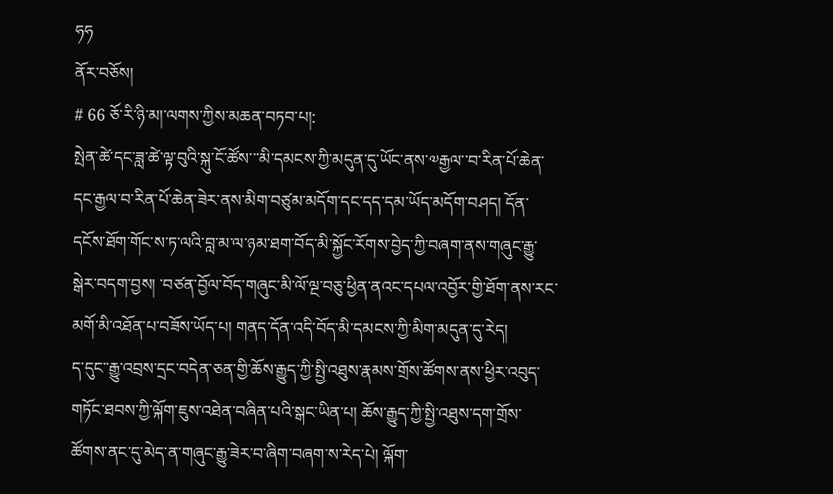ཧཧ
ནོར་བཅོས།
# 66 ཅོ་རི་ཉི་མ།་ལགས་ཀྱིས་མཆན་བཏབ་པ།:
སྤེན་ཚེ་དང་ཟླ་ཚེ་ལྟ་བུའི་སྐུ་ངོ་ཚོས་་་མི་དམངས་ཀྱི་མདུན་དུ་ཡོང་ནས་༧རྒྱལ་་བ་རིན་པོ་ཆེན་དང་རྒྱལ་བ་རིན་པོ་ཆེན་ཟེར་ནས་མིག་བཙུམ་མདོག་དང་དད་དམ་ཡོད་མདོག་བཤད། དོན་དངོས་ཐོག་གོང་ས་ཏ་ལའི་བླ་མ་ལ་ཉམ་ཐག་བོད་མི་སྐྱོང་རོགས་བྱེད་ཀྱི་བཞག་ནས་གཞུང་རྒྱུ་སྒེར་བདག་བྱས། ་བཙན་བྱོལ་བོད་གཞུང་མི་ལོ་ལྔ་བཅུ་ཕྱིན་ནའང་དཔལ་འབྱོར་གྱི་ཐོག་ནས་རང་མགོ་མི་འཐོན་པ་བཟོས་ཡོད་པ། གནད་དོན་འདི་བོད་མི་དམངས་ཀྱི་མིག་མདུན་དུ་རེད།
ད་དུང་་རྒྱུ་འབྲས་དྲང་བདེན་ཅན་གྱི་ཆོས་རྒྱུད་ཀྱི་སྤྱི་འཐུས་རྣམས་གྲོས་ཚོགས་ནས་ཕྱིར་འབུད་གཏོང་ཐབས་ཀྱི་ལྐོག་ཇུས་འཐེན་བཞིན་པའི་སྒང་ཡིན་པ། ཆོས་རྒྱུད་ཀྱི་སྤྱི་འཐུས་དག་གྲོས་ཚོགས་ནང་དུ་མེད་ན་གཞུང་རྒྱུ་ཟེར་བ་ཞིག་བཞག་ས་རེད་པེ། ལྐོག་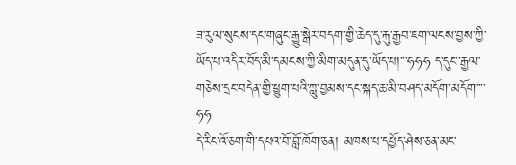ཟ་རུལ་སུངས་དང་གཞུང་རྒྱུ་སྒེར་བདག་གྱི་ཆེད་དུ་རྐུ་རྒྱབ་ཇག་ལངས་བྱས་ཀྱི་ཡོད་པ་འདིར་བོད་མི་དམངས་ཀྱི་མིག་མདུན་དུ་ཡོད་པ།་་་ཧཧཧ ད་དུང་་རྒྱལ་གཅེས་དྲང་བདེན་གྱི་ཕྱུག་པའི་ཀླུ་བྱམས་དང་སྐད་ཆ་མི་བཤད་མདོག་མདོག་་་་ཧཧ
དེ་རིང་འོ་ཅག་གི་དཔའ་བོ་བློ་ཁོག་ཅན། མཁས་པ་དཔྱོད་ཤེས་ཅན་མང་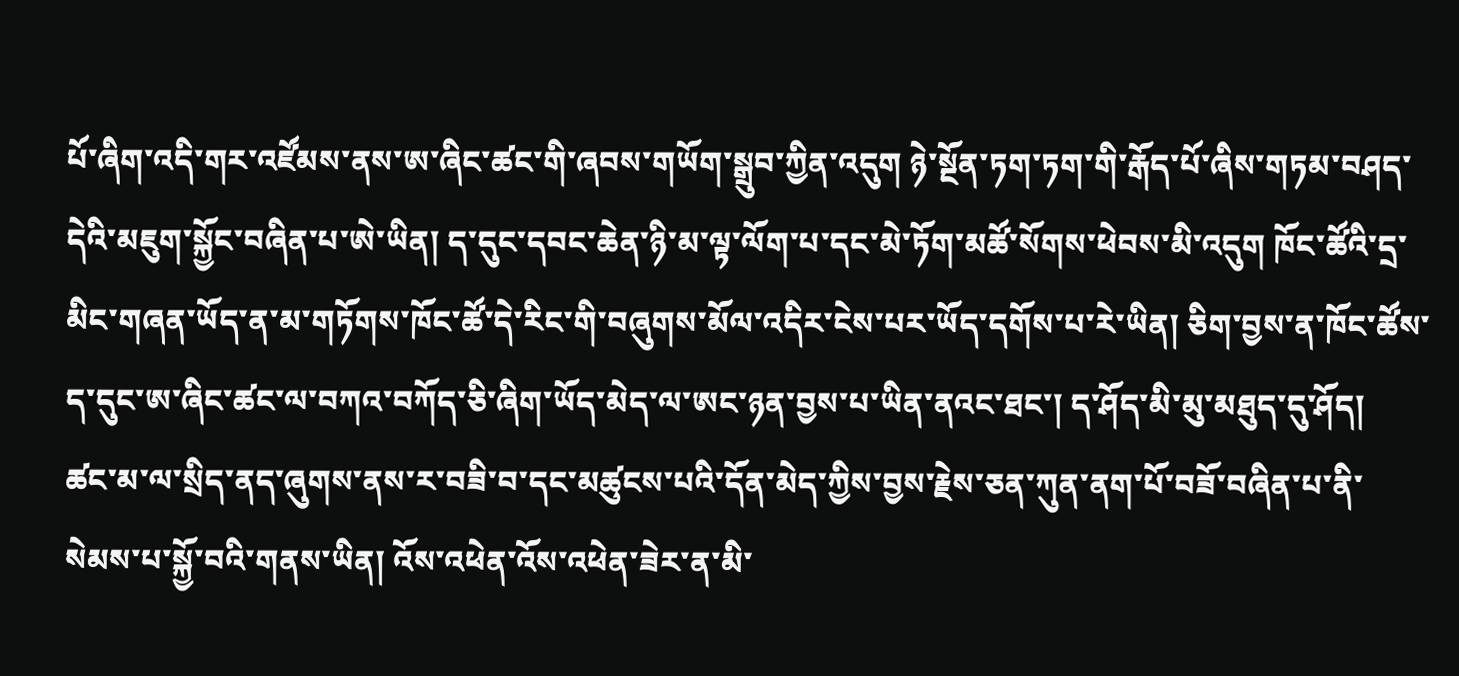པོ་ཞིག་འདི་གར་འཛོམས་ནས་ཨ་ཞིང་ཚང་གི་ཞབས་གཡོག་སྒྲུབ་ཀྱིན་འདུག ཉེ་སྔོན་ཏག་ཏག་གི་རྒོད་པོ་ཞིས་གཏམ་བཤད་དེའི་མཇུག་སྐྱོང་བཞིན་པ་ཨེ་ཡིན། ད་དུང་དབང་ཆེན་ཉི་མ་ལྟ་ལོག་པ་དང་མེ་ཏོག་མཚོ་སོགས་ཕེབས་མི་འདུག ཁོང་ཚོའི་དྲ་མིང་གཞན་ཡོད་ན་མ་གཏོགས་ཁོང་ཚོ་དེ་རིང་གི་བཞུགས་མོལ་འདིར་ངེས་པར་ཡོད་དགོས་པ་རེ་ཡིན། ཅིག་བྱས་ན་ཁོང་ཚོས་ད་དུང་ཨ་ཞིང་ཚང་ལ་བཀའ་བཀོད་ཅི་ཞིག་ཡོད་མེད་ལ་ཨང་ཉན་བྱས་པ་ཡིན་ནའང་ཐང་། ད་ཤོད་མི་མུ་མཐུད་དུ་ཤོད།
ཚང་མ་ལ་སྲིད་ནད་ཞུགས་ནས་ར་བཟི་བ་དང་མཚུངས་པའི་དོན་མེད་ཀྱིས་བྱས་རྗེས་ཅན་ཀུན་ནག་པོ་བཟོ་བཞིན་པ་ནི་སེམས་པ་སྐྱོ་བའི་གནས་ཡིན། འོས་འཕེན་འོས་འཕེན་ཟེར་ན་མི་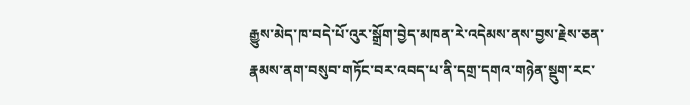རྒྱུས་མེད་ཁ་བདེ་པོ་འུར་སྒྲོག་བྱེད་མཁན་རེ་འདེམས་ནས་བྱས་རྗེས་ཅན་རྣམས་ནག་བསུབ་གཏོང་བར་འབད་པ་ནི་དགྲ་དགའ་གཉེན་སྡུག་རང་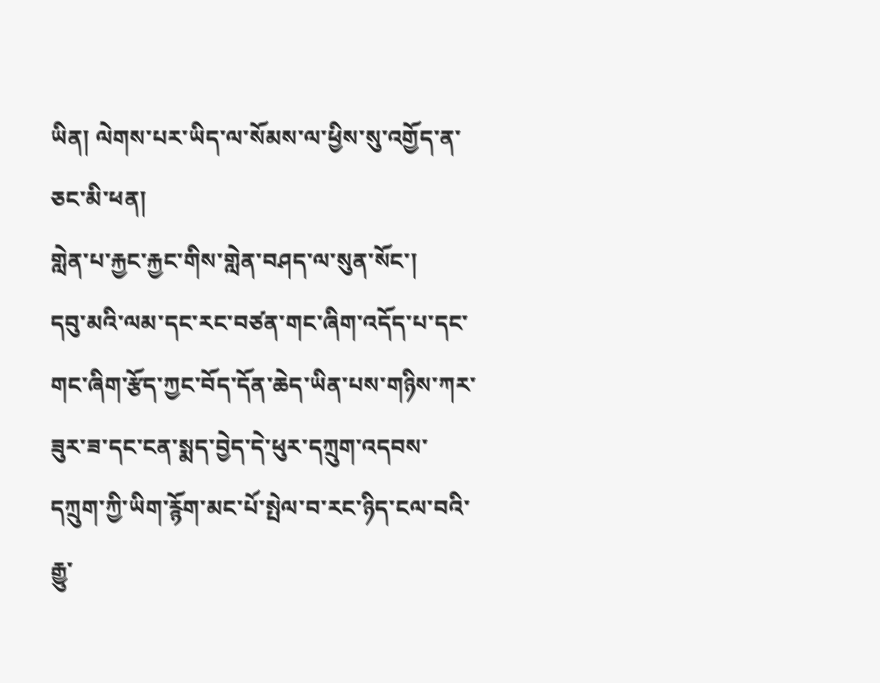ཡིན། ལེགས་པར་ཡིད་ལ་སོམས་ལ་ཕྱིས་སུ་འགྱོད་ན་ཅང་མི་ཕན།
གླེན་པ་རྐྱང་རྐྱང་གིས་གླེན་བཤད་ལ་སུན་སོང་།
དབུ་མའི་ལམ་དང་རང་བཙན་གང་ཞིག་འདོད་པ་དང་གང་ཞིག་རྩོད་ཀྱང་བོད་དོན་ཆེད་ཡིན་པས་གཉིས་ཀར་ཟུར་ཟ་དང་ངན་སྨད་བྱེད་དེ་ཕུར་དཀྲུག་འདབས་དཀྲུག་ཀྱི་ཡིག་རྙོག་མང་པོ་སྤེལ་བ་རང་ཉིད་ངལ་བའི་རྒྱུ་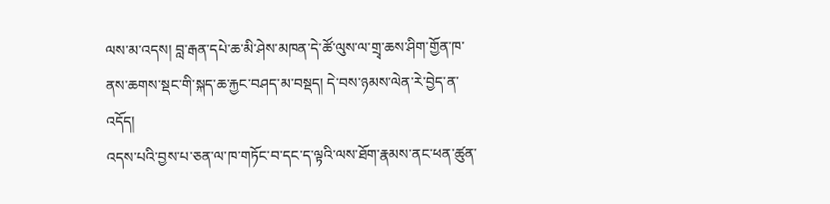ལས་མ་འདས། བླ་རྒན་དཔེ་ཆ་མི་ཤེས་མཁན་དེ་ཚོ་ལུས་ལ་གྲྭ་ཆས་ཤིག་གྱོན་ཁ་ནས་ཆགས་སྡང་གི་སྐད་ཆ་རྐྱང་བཤད་མ་བསྡད། དེ་བས་ཉམས་ལེན་རེ་བྱེད་ན་འདོད།
འདས་པའི་བྱས་པ་ཅན་ལ་ཁ་གཏོང་བ་དང་ད་ལྟའི་ལས་ཐོག་རྣམས་ནང་ཕན་ཚུན་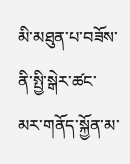མི་མཐུན་པ་བཟོས་ནི་སྤྱི་སྒེར་ཚང་མར་གནོད་སྐྱོན་མ་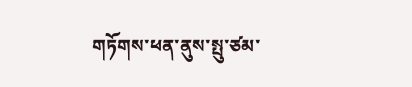གཏོགས་ཕན་ནུས་སྤུ་ཙམ་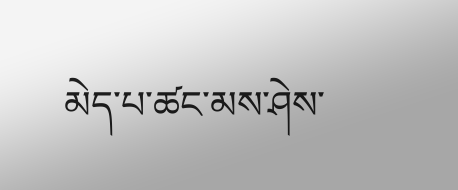མེད་པ་ཚང་མས་ཤེས་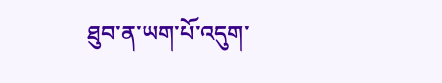ཐུབ་ན་ཡག་པོ་འདུག་